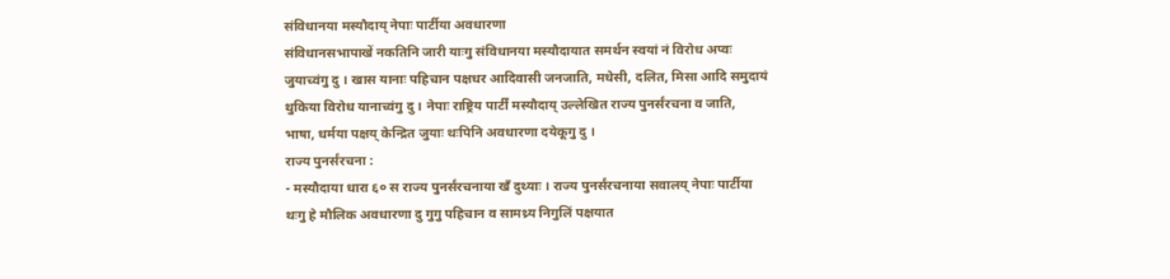संविधानया मस्यौदाय् नेपाः पार्टीया अवधारणा
संविधानसभापाखें नकतिनि जारी याःगु संविधानया मस्यौदायात समर्थन स्वयां नं विरोध अप्वः जुयाच्वंगु दु । खास यानाः पहिचान पक्षधर आदिवासी जनजाति, मधेसी, दलित, मिसा आदि समुदायं थुकिया विरोध यानाच्वंगु दु । नेपाः राष्ट्रिय पार्टीं मस्यौदाय् उल्लेखित राज्य पुनर्संरचना व जाति, भाषा, धर्मया पक्षय् केन्द्रित जुयाः थःपिनि अवधारणा दयेकूगु दु ।
राज्य पुनर्संरचना :
- मस्यौदाया धारा ६० स राज्य पुनर्संरचनाया खँ दुथ्याः । राज्य पुनर्संरचनाया सवालय् नेपाः पार्टीया थःगु हे मौलिक अवधारणा दु गुगु पहिचान व सामथ्र्य निगुलिं पक्षयात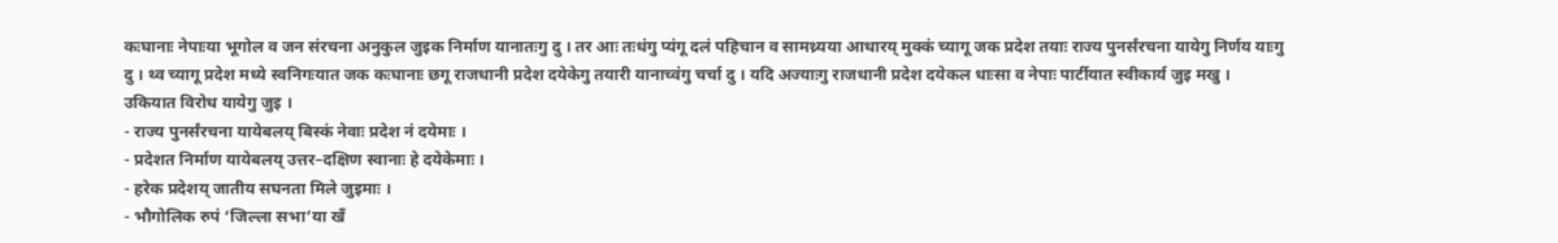कःघानाः नेपाःया भूगोल व जन संरचना अनुकुल जुइक निर्माण यानातःगु दु । तर आः तःधंगु प्यंगू दलं पहिचान व सामथ्र्यया आधारय् मुक्कं च्यागू जक प्रदेश तयाः राज्य पुनर्संरचना यायेगु निर्णय याःगु दु । थ्व च्यागू प्रदेश मध्ये स्वनिगःयात जक कःघानाः छगू राजधानी प्रदेश दयेकेगु तयारी यानाच्वंगु चर्चा दु । यदि अज्याःगु राजधानी प्रदेश दयेकल धाःसा व नेपाः पार्टीयात स्वीकार्य जुइ मखु । उकियात विरोध यायेगु जुइ ।
- राज्य पुनर्संरचना यायेबलय् बिस्कं नेवाः प्रदेश नं दयेमाः ।
- प्रदेशत निर्माण यायेबलय् उत्तर–दक्षिण स्वानाः हे दयेकेमाः ।
- हरेक प्रदेशय् जातीय सघनता मिले जुइमाः ।
- भौगोलिक रुपं ‘जिल्ला सभा’या खँ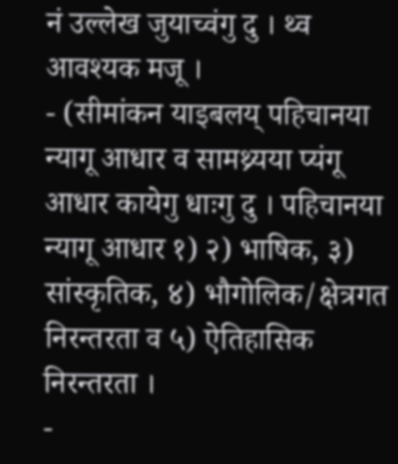नं उल्लेख जुयाच्वंगु दु । थ्व आवश्यक मजू ।
- (सीमांकन याइबलय् पहिचानया न्यागू आधार व सामथ्र्यया प्यंगू आधार कायेगु धाःगु दु । पहिचानया न्यागू आधार १) २) भाषिक, ३) सांस्कृतिक, ४) भौगोलिक/क्षेत्रगत निरन्तरता व ५) ऐतिहासिक निरन्तरता ।
-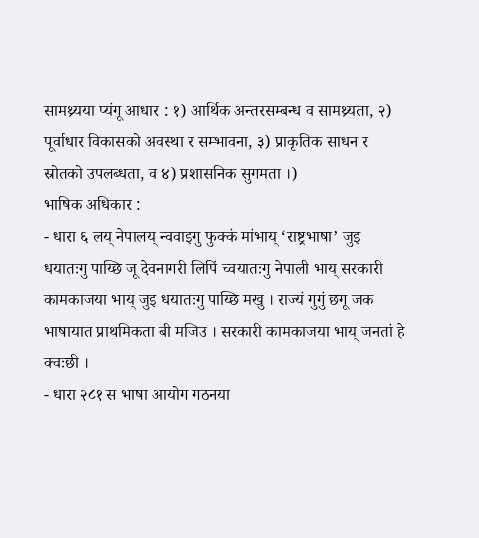सामथ्र्यया प्यंगू आधार : १) आर्थिक अन्तरसम्बन्ध व सामथ्र्यता, २) पूर्वाधार विकासको अवस्था र सम्भावना, ३) प्राकृतिक साधन र स्रोतको उपलब्धता, व ४) प्रशासनिक सुगमता ।)
भाषिक अधिकार :
- धारा ६ लय् नेपालय् न्ववाइगु फुक्कं मांभाय् ‘राष्ट्रभाषा’ जुइ धयातःगु पाय्छि जू देवनागरी लिपिं च्वयातःगु नेपाली भाय् सरकारी कामकाजया भाय् जुइ धयातःगु पाय्छि मखु । राज्यं गुगुं छगू जक भाषायात प्राथमिकता बी मजिउ । सरकारी कामकाजया भाय् जनतां हे क्वःछी ।
- धारा २८१ स भाषा आयोग गठनया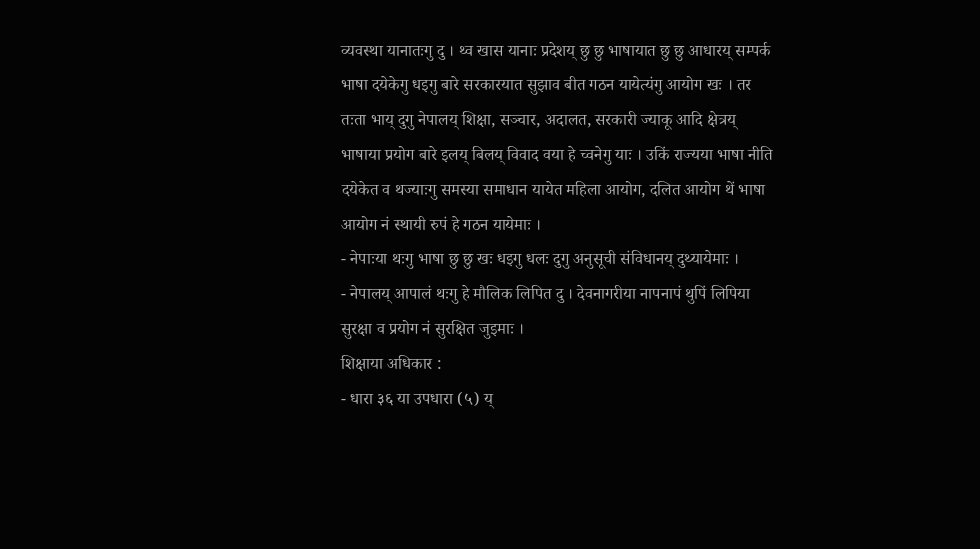व्यवस्था यानातःगु दु । थ्व खास यानाः प्रदेशय् छु छु भाषायात छु छु आधारय् सम्पर्क भाषा दयेकेगु धइगु बारे सरकारयात सुझाव बीत गठन यायेत्यंगु आयोग खः । तर तःता भाय् दुगु नेपालय् शिक्षा, सञ्चार, अदालत, सरकारी ज्याकू आदि क्षेत्रय् भाषाया प्रयोग बारे इलय् बिलय् विवाद वया हे च्वनेगु याः । उकिं राज्यया भाषा नीति दयेकेत व थज्याःगु समस्या समाधान यायेत महिला आयोग, दलित आयोग थें भाषा आयोग नं स्थायी रुपं हे गठन यायेमाः ।
- नेपाःया थःगु भाषा छु छु खः धइगु धलः दुगु अनुसूची संविधानय् दुथ्यायेमाः ।
- नेपालय् आपालं थःगु हे मौलिक लिपित दु । देवनागरीया नापनापं थुपिं लिपिया सुरक्षा व प्रयोग नं सुरक्षित जुइमाः ।
शिक्षाया अधिकार :
- धारा ३६ या उपधारा (५) य्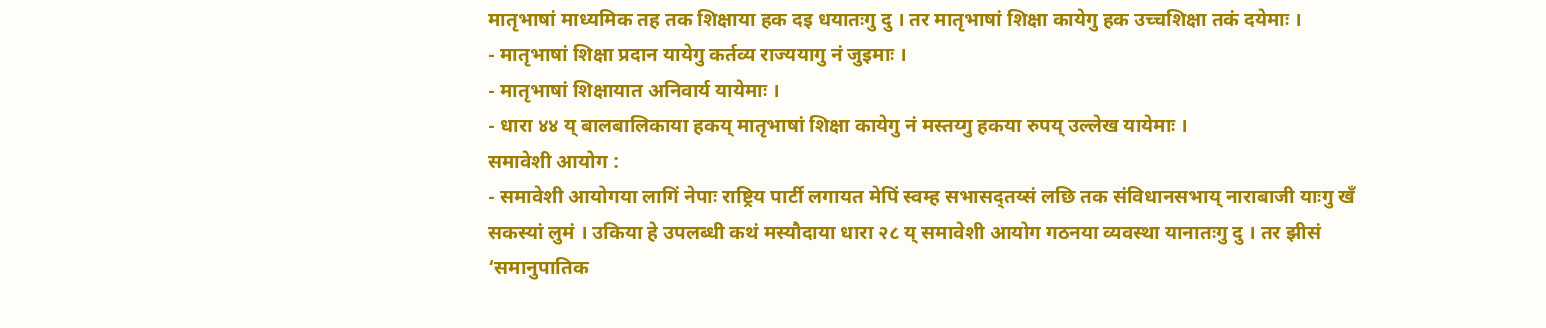मातृभाषां माध्यमिक तह तक शिक्षाया हक दइ धयातःगु दु । तर मातृभाषां शिक्षा कायेगु हक उच्चशिक्षा तकं दयेमाः ।
- मातृभाषां शिक्षा प्रदान यायेगु कर्तव्य राज्ययागु नं जुइमाः ।
- मातृभाषां शिक्षायात अनिवार्य यायेमाः ।
- धारा ४४ य् बालबालिकाया हकय् मातृभाषां शिक्षा कायेगु नं मस्तय्गु हकया रुपय् उल्लेख यायेमाः ।
समावेशी आयोग :
- समावेशी आयोगया लागिं नेपाः राष्ट्रिय पार्टी लगायत मेपिं स्वम्ह सभासद्तय्सं लछि तक संविधानसभाय् नाराबाजी याःगु खँ सकस्यां लुमं । उकिया हे उपलब्धी कथं मस्यौदाया धारा २८ य् समावेशी आयोग गठनया व्यवस्था यानातःगु दु । तर झीसं ‘समानुपातिक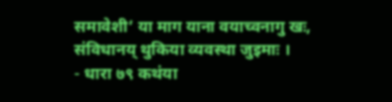समावेशी’ या माग याना वयाच्वनागु खः, संविधानय् थुकिया व्यवस्था जुइमाः ।
- धारा ७९ कथंया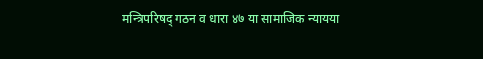मन्त्रिपरिषद् गठन व धारा ४७ या सामाजिक न्यायया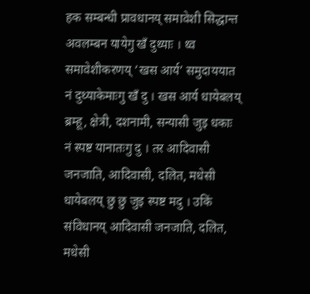हक सम्बन्धी प्रावधानय् समावेशी सिद्धान्त अवलम्बन यायेगु खँ दुथ्याः । थ्व समावेशीकरणय् ‘खस आर्य’ समुदाययात नं दुथ्याकेमाःगु खँ दु । खस आर्य धायेबलय् ब्रम्हू, क्षेत्री, दशनामी, सन्यासी जुइ धकाः नं स्पष्ट यानातःगु दु । तर आदिवासी जनजाति, आदिवासी, दलित, मधेसी धायेबलय् छु छु जुइ स्पष्ट मदु । उकिं संविधानय् आदिवासी जनजाति, दलित, मधेसी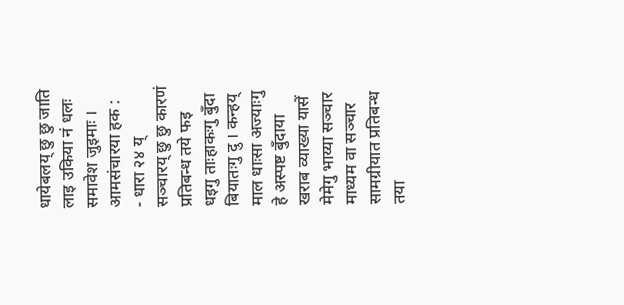धायेबलय् छु छु जाति लाइ उकिया नं धलः समावेश जुइमाः ।
आमसंचारया हक :
- धारा २४ य् सञ्चारय् छु छु कारणं प्रतिबन्ध तये फइ धइगु ताःहाकःगु बुँदा बियातःगु दु । कन्हय् माल धाःसा अज्याःगु हे अस्पष्ट बुँदाया खराब व्याख्या यासें मेमेगु भाय्या सञ्चार माध्यम वा सञ्चार सामग्रीयात प्रतिबन्ध तया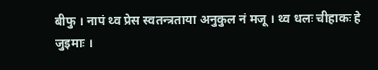बीफु । नापं थ्व प्रेस स्वतन्त्रताया अनुकुल नं मजू । थ्व धलः चीहाकः हे जुइमाः ।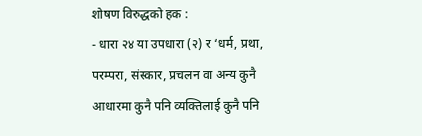शोषण विरुद्धको हक :
- धारा २४ या उपधारा (२) र ‘धर्म, प्रथा, परम्परा, संस्कार, प्रचलन वा अन्य कुनै आधारमा कुनै पनि व्यक्तिलाई कुनै पनि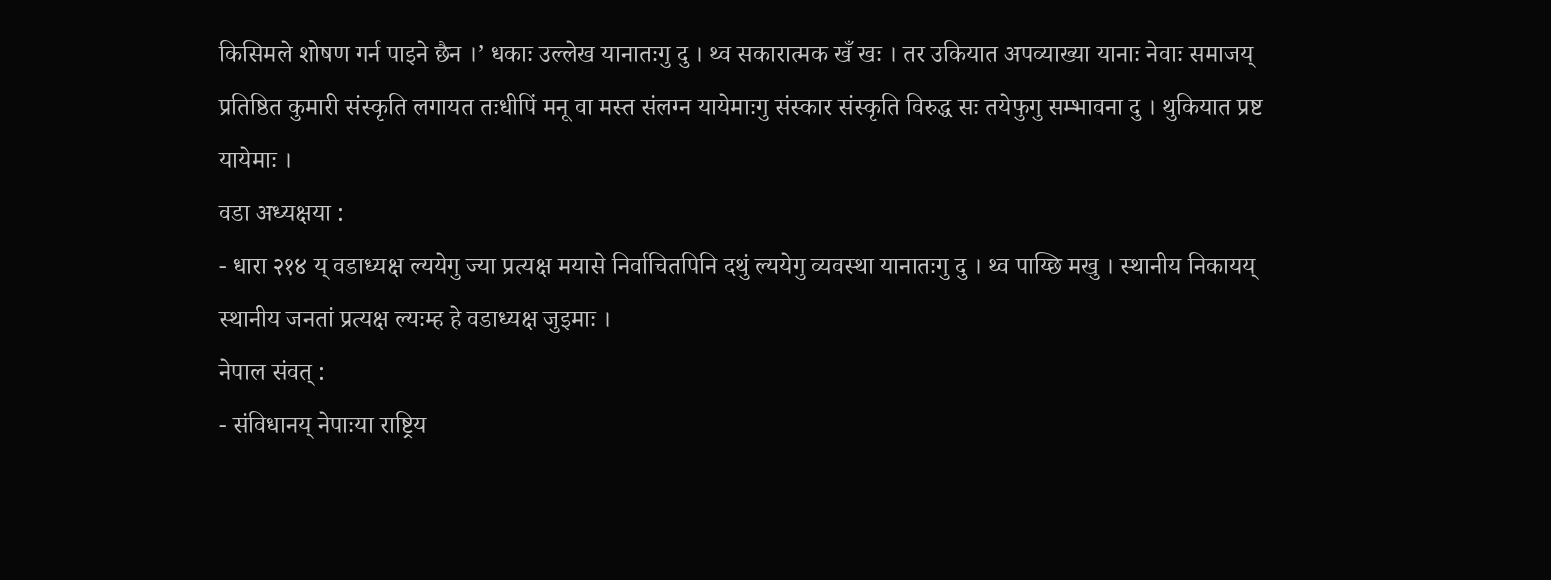किसिमले शोषण गर्न पाइने छैन ।’ धकाः उल्लेख यानातःगु दु । थ्व सकारात्मक खँ खः । तर उकियात अपव्याख्या यानाः नेवाः समाजय् प्रतिष्ठित कुमारी संस्कृति लगायत तःधीपिं मनू वा मस्त संलग्न यायेमाःगु संस्कार संस्कृति विरुद्ध सः तयेफुगु सम्भावना दु । थुकियात प्रष्ट यायेमाः ।
वडा अध्यक्षया :
- धारा २१४ य् वडाध्यक्ष ल्ययेगु ज्या प्रत्यक्ष मयासे निर्वाचितपिनि दथुं ल्ययेगु व्यवस्था यानातःगु दु । थ्व पाय्छि मखु । स्थानीय निकायय् स्थानीय जनतां प्रत्यक्ष ल्यःम्ह हे वडाध्यक्ष जुइमाः ।
नेपाल संवत् :
- संविधानय् नेपाःया राष्ट्रिय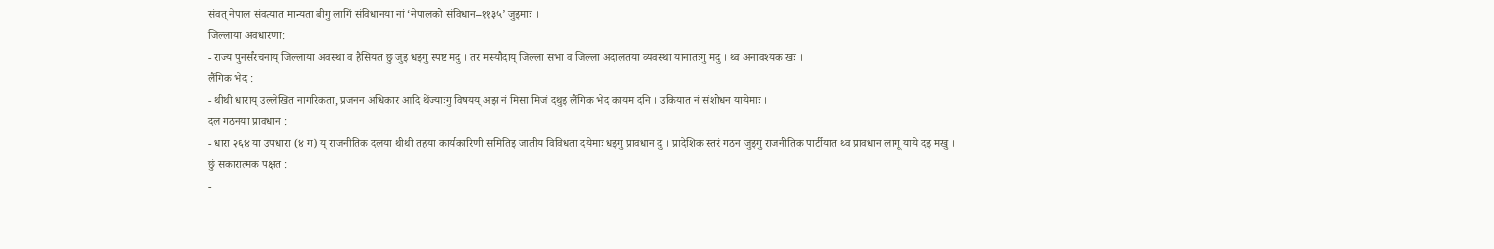संवत् नेपाल संवत्यात मान्यता बीगु लागिं संविधानया नां ‘नेपालको संविधान–११३५’ जुइमाः ।
जिल्लाया अवधारणा:
- राज्य पुनर्संरचनाय् जिल्लाया अवस्था व हैसियत छु जुइ धइगु स्पष्ट मदु । तर मस्यौदाय् जिल्ला सभा व जिल्ला अदालतया व्यवस्था यानातःगु मदु । थ्व अनावश्यक खः ।
लैंगिक भेद :
- थीथी धाराय् उल्लेखित नागरिकता, प्रजनन अधिकार आदि थेंज्याःगु विषयय् अझ नं मिसा मिजं दथुइ लैंगिक भेद कायम दनि । उकियात नं संशोधन यायेमाः ।
दल गठनया प्रावधान :
- धारा २६४ या उपधारा (४ ग) य् राजनीतिक दलया थीथी तहया कार्यकारिणी समितिइ जातीय विविधता दयेमाः धइगु प्रावधान दु । प्रादेशिक स्तरं गठन जुइगु राजनीतिक पार्टीयात थ्व प्रावधान लागू याये दइ मखु ।
छुं सकारात्मक पक्षत :
-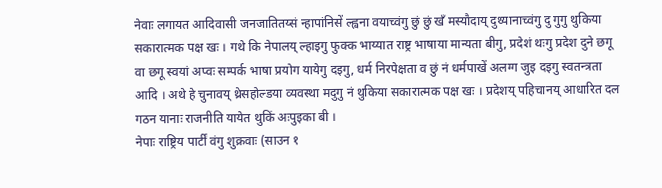नेवाः लगायत आदिवासी जनजातितय्सं न्हापांनिसें ल्ह्वना वयाच्वंगु छुं छुं खँ मस्यौदाय् दुथ्यानाच्वंगु दु गुगु थुकिया सकारात्मक पक्ष खः । गथे कि नेपालय् ल्हाइगु फुक्क भाय्यात राष्ट्र भाषाया मान्यता बीगु, प्रदेशं थःगु प्रदेश दुने छगू वा छगू स्वयां अप्वः सम्पर्क भाषा प्रयोग यायेगु दइगु, धर्म निरपेक्षता व छुं नं धर्मपाखें अलग्ग जुइ दइगु स्वतन्त्रता आदि । अथे हे चुनावय् थ्रेसहोल्डया व्यवस्था मदुगु नं थुकिया सकारात्मक पक्ष खः । प्रदेशय् पहिचानय् आधारित दल गठन यानाः राजनीति यायेत थुकिं अःपुइका बी ।
नेपाः राष्ट्रिय पार्टीं वंगु शुक्रवाः (साउन १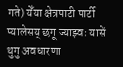गते) येँया क्षेत्रपाटी पार्टी प्यालेसय् छगू ज्याझ्वः यासें थुगु अवधारणा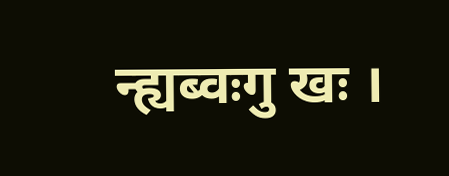न्ह्यब्वःगु खः ।